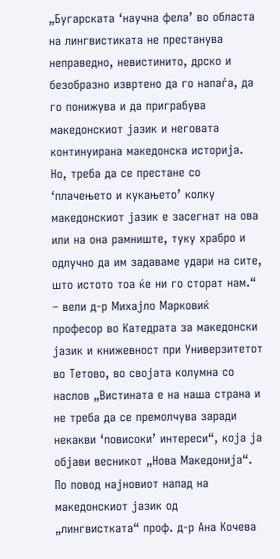„Бугарската ‘научна фела’ во областа на лингвистиката не престанува неправедно, невистинито, дрско и безобразно извртено да го напаѓа, да го понижува и да приграбува македонскиот јазик и неговата континуирана македонска историја. Но, треба да се престане со ‘плачењето и кукањето’ колку македонскиот јазик е засегнат на ова или на она рамниште, туку храбро и одлучно да им задаваме удари на сите, што истото тоа ќе ни го сторат нам.“ – вели д-р Михајло Марковиќ професор во Катедрата за македонски јазик и книжевност при Универзитетот во Тетово, во својата колумна со наслов „Вистината е на наша страна и не треба да се премолчува заради некакви ‘повисоки’ интереси“, која ја објави весникот „Нова Македонија“.
По повод најновиот напад на македонскиот јазик од „лингвистката“ проф. д-р Ана Кочева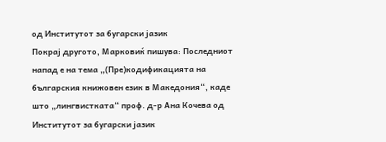од Институтот за бугарски јазик
Покрај другото, Марковиќ пишува: Последниот напад е на тема „(Пре)кодификацията на българския книжовен език в Македония“, каде што „лингвистката“ проф. д-р Ана Кочева од Институтот за бугарски јазик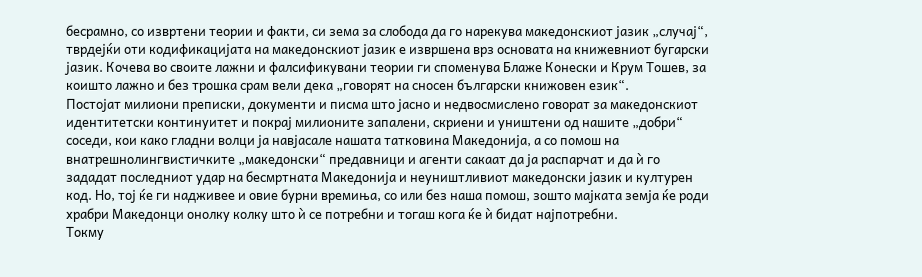бесрамно, со извртени теории и факти, си зема за слобода да го нарекува македонскиот јазик „случај“, тврдејќи оти кодификацијата на македонскиот јазик е извршена врз основата на книжевниот бугарски јазик. Кочева во своите лажни и фалсификувани теории ги споменува Блаже Конески и Крум Тошев, за коишто лажно и без трошка срам вели дека „говорят на сносен български книжовен език“.
Постојат милиони преписки, документи и писма што јасно и недвосмислено говорат за македонскиот идентитетски континуитет и покрај милионите запалени, скриени и уништени од нашите „добри“ соседи, кои како гладни волци ја навјасале нашата татковина Македонија, а со помош на внатрешнолингвистичките „македонски“ предавници и агенти сакаат да ја распарчат и да ѝ го зададат последниот удар на бесмртната Македонија и неуништливиот македонски јазик и културен код. Но, тој ќе ги надживее и овие бурни времиња, со или без наша помош, зошто мајката земја ќе роди храбри Македонци онолку колку што ѝ се потребни и тогаш кога ќе ѝ бидат најпотребни.
Токму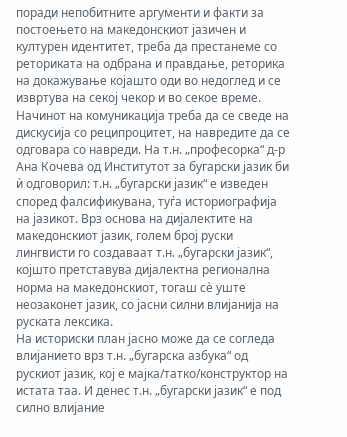поради непобитните аргументи и факти за постоењето на македонскиот јазичен и културен идентитет, треба да престанеме со реториката на одбрана и правдање, реторика на докажување којашто оди во недоглед и се извртува на секој чекор и во секое време.
Начинот на комуникација треба да се сведе на дискусија со реципроцитет, на навредите да се одговара со навреди. На т.н. „професорка“ д-р Ана Кочева од Институтот за бугарски јазик би ѝ одговорил: т.н. „бугарски јазик“ е изведен според фалсификувана, туѓа историографија на јазикот. Врз основа на дијалектите на македонскиот јазик, голем број руски лингвисти го создаваат т.н. „бугарски јазик“, којшто претставува дијалектна регионална норма на македонскиот, тогаш сѐ уште неозаконет јазик, со јасни силни влијанија на руската лексика.
На историски план јасно може да се согледа влијанието врз т.н. „бугарска азбука“ од рускиот јазик, кој е мајка/татко/конструктор на истата таа. И денес т.н. „бугарски јазик“ е под силно влијание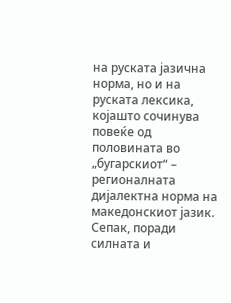на руската јазична норма, но и на руската лексика, којашто сочинува повеќе од половината во „бугарскиот“ – регионалната дијалектна норма на македонскиот јазик.
Сепак, поради силната и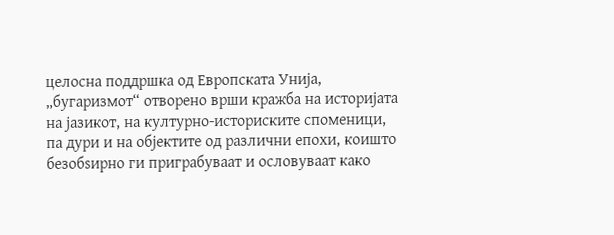целосна поддршка од Европската Унија, „бугаризмот“ отворено врши кражба на историјата на јазикот, на културно-историските споменици, па дури и на објектите од различни епохи, коишто безобѕирно ги приграбуваат и ословуваат како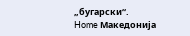„бугарски“.
Home Македонија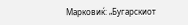Марковиќ: „Бугарскиот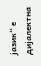јазик“ е дијалектна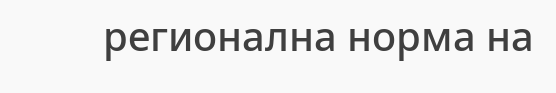регионална норма на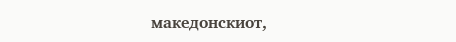македонскиот,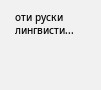оти руски лингвисти...